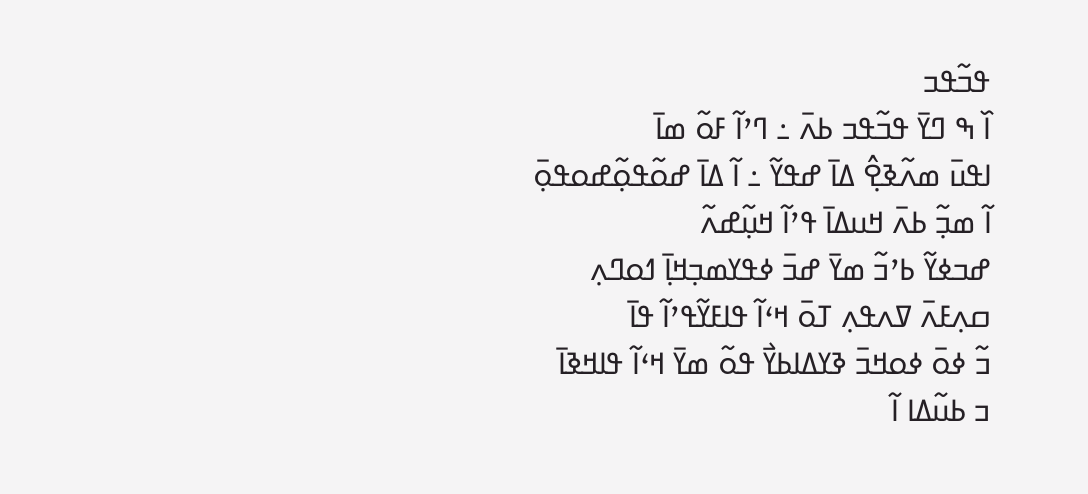ߟߏ߬ߟߏ
ߊ߰ ߒ ߣߌ߫ ߟߏ߬ߟߏ ߕߍ߫ ߸ ߣߴߊ߬ ߓߋ߬ ߘߊ߫
ߊߟߎ߫ ߘߍ߬ߢߐ߲߮ ߡߊ߫ ߝߟߌ߬ ߸ ߊ߬ ߡߊ߫ ߝߋ߬ߟߋ߲߬ߝߋߟߋ߲߫
ߊ߬ ߘߏ߲߬ ߕߍ߫ ߞߎߡߊ߫ ߟߴߊ߬ ߞߎ߲߬ߝߍ߬
ߝߏߦߌ߬ ߕߴߏ߬ ߘߌ߫ ߝߏ߫ ߦߟߌߘߏ߲ߞߊ߲߫ ߗߋߣߍ߲
ߛߍ߲ߓߍ߫ ߜߍߟߍ߲ ߠߋ߫ ߞߵߊ߬ ߟߊߓߌ߬ߟߴߊ߬ ߟߊ߫
ߏ߬ ߦߋ߫ ߦߋߞߏ߫ ߢߌߡߊߕߌ߯ ߟߋ߬ ߘߌ߫ ߞߵߊ߬ ߟߊߞߢߊ߫
ߏ ߕߎ߬ߡߊ ߊ߬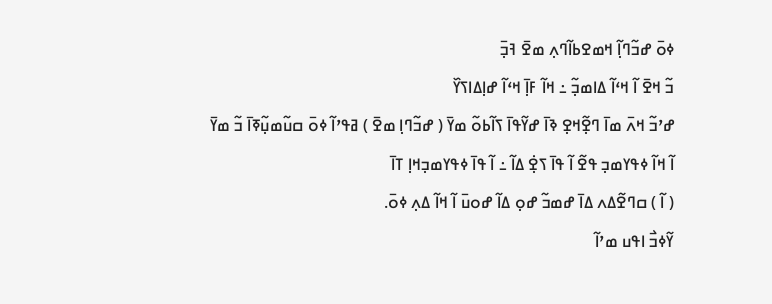ߦߋ߫ ߝߏ߬ߣߊ߲߬ ߞߘߐߕߊ߬ߣߍ߲ ߘߐ߫ ߔߏ߲߫
ߏ߬ ߞߐ߫ ߊ߬ ߞߵߊ߬ ߡߊߘߏ߲߬ ߸ ߞߊ߬ ߓߊ߲߫ ߞߵߊ߬ ߝߊ߲ߡߊߖߌ߰
ߝߴߏ߬ ߞߍ߫ ߘߊ߫ ߣߐ߲߬ߞߐ߲ ߢߊ߫ ߝߌ߬ߟߊ߫ ߖߊ߬ߕߋ߬ ߘߌ߫ ( ߝߏ߬ߣߊ߲ ߘߐ߫ ) ߥߟߴߊ߬ ߦߋ߫ ߛߎ߬ߘߎ߲߬ߧߊ߫ ߏ߬ ߘߌ߫
ߊ߬ ߞߊ߬ ߦߟߌߘߏ߲ ߟߐ߬ ߊ߬ ߟߊ߫ ߖߐ߲߭ ߡߊ߬ ߸ ߊ߬ ߟߊ߫ ߦߟߌߘߏ߲ߞߊ߲ ߠߊ߫
( ߊ߬ ) ߛߣߐ߬ߡߍ ߡߊ߫ ߝߘߏ߬ ߝߋ߲ ߡߊ߬ ߝߋߎ߫ ߊ߬ ߞߊ߬ ߡߍ߲ ߦߋ߫.
ߌ߬ߦߏ߯ ߊߟߎ ߘߴߊ߬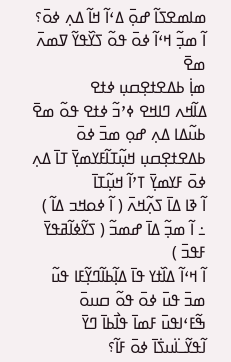ߘߊߘߐߖߊ߬ ߝߋ߲߫ ߡߵߊ߬ ߞߊ߬ ߡߍ߲ ߦߋ߫؟
ߊ߬ ߘߏ߲߬ ߞߵߊ߬ ߦߋ߫ ߟߋ߬ ߖߌ߰ߟߌ߬ ߜߘߍ߫ ߘߐ߫
ߘߊ߲߭ ߕߡߐߙߐ߲ߛߎ߲ ߦߙߐ
ߡߊ߬ߞߍ ߣߊߞߐ ߦߴߏ߬ ߦߙߐ ߟߋ߬ ߘߐ߫
ߕߎ߬ߡߊ ߡߍ߲ ߝߋ߲ ߘߏ߫ ߦߋ߫ ߕߡߐߙߐ߲ߛߎ߲ ߞߎ߲߬ߠߊ߬ߓߌߘߌ߲߫ ߠߊ߫ ߡߍ߲ ߦߋ߫ ߓߌߘߌ߲߫ ߠߴߊ߬ ߞߎ߲߬ߠߊ߫
ߊ߬ ߢߊ ߡߊ߫ ߖߍ߲߬ߞߍ߫ ( ߊ߬ ߦߋߞߏ ߡߊ߬ ) ߸ ߊ߬ ߘߏ߲߬ ߡߊ߫ ߝߘߏ߬ ( ߖߌ߬ߦߊ߬ߥߟߌ߫ ߓߟߏ߫ )
ߊ߬ ߞߵߊ߬ ߡߊ߰ߙߌ ߟߊ߫ ߡߊ߲߬ߕߊ߬ߣߌ߲߬ߓߊ ߟߎ߬ ߘߏ߫ ߟߎ߫ ߦߋ߫ ߟߋ߬ ߛߎߋ߫
ߒ߬ߓߵߊߟߎ߫ ߓߘߊ߫ ߟߊ߯ߕߊ߫ ߣߌ߫ ߊ߬ߟߌ߬ߺߊ߳ߎߖ߭ߊ߫ ߦߋ߫ ߓߊ߬؟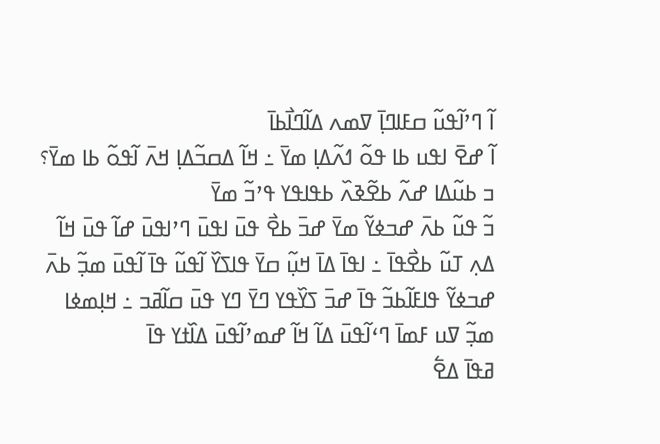ߊ߬ ߣߴߊ߬ߟߎ߬ ߛߓߊߣߊ߲߫ ߜߘߍ ߡߊ߬ߣߊ߯ߕߊ߫
ߊ߬ ߝߐ߫ ߊߟߎ ߕߊ ߟߋ߬ ߗߍ߬ߡߊ߲ ߘߌ߫ ߸ ߞߊ߬ ߡߛߏ߬ߡߊ߲ ߞߍ߫ ߊ߬ߟߋ߬ ߕߊ ߘߌ߫؟
ߏ ߕߎ߬ߡߊ ߝߍ߬ ߕߐ߬ߢߍ߰ ߕߟߊߟߌ ߟߴߏ߬ ߘߌ߫
ߏ߬ ߟߎ߬ ߕߍ߫ ߝߏߦߌ߬ ߘߌ߫ ߝߏ߫ ߕߐ߯ ߟߎ߫ ߊߟߎ߫ ߣߴߊߟߎ߫ ߝߊ߬ ߟߎ߫ ߞߊ߬ ߡߍ߲ ߠߎ߬ ߕߐ߯ߟߊ߫ ߸ ߊߟߊ߫ ߡߊ߫ ߞߎ߲߬ ߛߌ߫ ߟߊߖߌ߰ ߊ߬ߟߎ߬ ߟߊ߫ ߊ߬ߟߎ߫ ߘߏ߲߬ ߕߍ߫ ߝߏߦߌ߬ ߟߊߓߊ߬ߕߏ߬ ߟߊ߫ ߝߏ߫ ߖߌ߰ߟߌ ߣߌ߫ ߣߌ ߟߎ߫ ߛߊ߬ߥߏ ߸ ߞߊ߲ߘߦߊ ߘߏ߲߬ ߜߎ ߓߘߊ߫ ߣߵߊ߬ߟߎ߫ ߡߊ߬ ߞߊ߬ ߝߘߴߊ߬ߟߎ߫ ߡߊ߰ߙߌ ߟߊ߫
ߥߟߊ߫ ߡߐ߱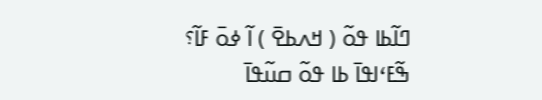ߣߊ߬ߕߊ ߟߋ߬ ( ߞߍߕߐ߫ ) ߊ߬ ߦߋ߫ ߓߊ߬؟
ߒ߬ߓߵߊߟߊ߫ ߕߊ ߟߋ߬ ߛߎ߬ߟߊ߫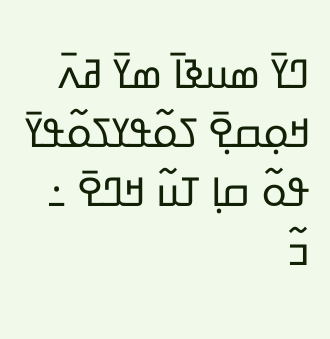ߣߌ߫ ߘߎߢߊ߫ ߘߌ߫ ߥߍ߫
ߞߋ߲ߛߐ߲߫ ߖߋ߬ߟߌߖߋ߬ߟߌ߫ ߟߋ߬ ߛߊ߲ ߠߎ߬ ߞߣߐ߫ ߸ ߏ߬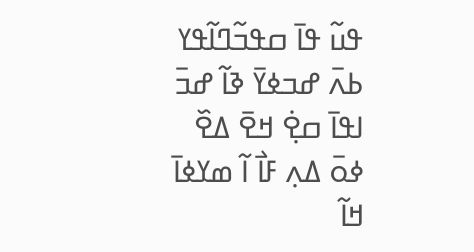ߟߎ߬ ߟߊ߫ ߛߟߏ߬ߣߊ߬ߟߌ ߕߍ߫ ߝߏߦߌ߫ ߢߊ߬ ߝߏ߫ ߊߟߊ߫ ߛߐ߲߭ ߞߐ߫ ߡߐ߰ ߦߋ߫ ߡߍ߲ ߓߊ߯ ߊ߬ ߘߌߦߊ߫ ߞߊ߬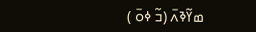ߘߌ߬ߢߍ߫ (ߏ߬ ߦߋ߫ )